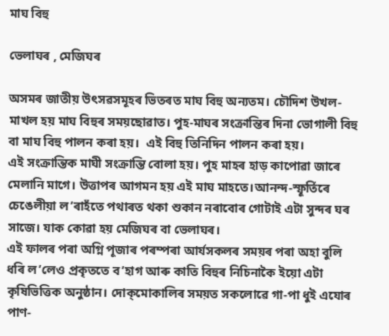মাঘ বিহু

ভেলাঘৰ , মেজিঘৰ

অসমৰ জাতীয় উৎসৱসমূহৰ ভিতৰত মাঘ বিহু অন্যতম। চৌদিশ উখল-মাখল হয় মাঘ বিহুৰ সময়ছোৱাত। পুহ-মাঘৰ সংক্ৰান্তিৰ দিনা ভোগালী বিহু বা মাঘ বিহু পালন কৰা হয়।  এই বিহু তিনিদিন পালন কৰা হয়।
এই সংক্রান্তিক মাঘী সংক্রান্তি বোলা হয়। পুহ মাহৰ হাড় কাপোৱা জাৰে মেলানি মাগে। উত্তাপৰ আগমন হয় এই মাঘ মাহতে।আনন্দ-স্ফূর্তিৰে চেঙেলীয়া ল’ৰাহঁতে পথাৰত থকা শুকান নৰাবোৰ গোটাই এটা সুন্দৰ ঘৰ সাজে। যাক কোৱা হয় মেজিঘৰ বা ভেলাঘৰ।
এই ফালৰ পৰা অগ্নি পূজাৰ পৰম্পৰা আৰ্যসকলৰ সময়ৰ পৰা অহা বুলি ধৰি ল’লেও প্ৰকৃততে ব’হাগ আৰু কাতি বিহুৰ নিচিনাকৈ ইয়ো এটা কৃষিভিত্তিক অনুষ্ঠান। দোক্‌মোকালিৰ সময়ত সকলোৱে গা-পা ধুই এযোৰ পাণ-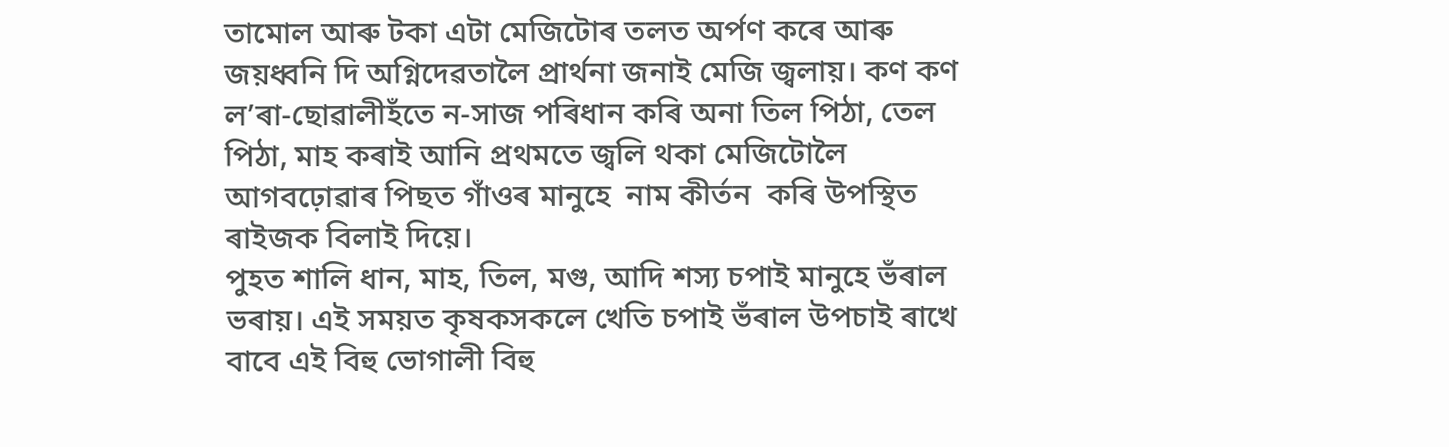তামোল আৰু টকা এটা মেজিটোৰ তলত অৰ্পণ কৰে আৰু জয়ধ্বনি দি অগ্নিদেৱতালৈ প্ৰাৰ্থনা জনাই মেজি জ্বলায়। কণ কণ ল’ৰা-ছোৱালীহঁতে ন-সাজ পৰিধান কৰি অনা তিল পিঠা, তেল পিঠা, মাহ কৰাই আনি প্ৰথমতে জ্বলি থকা মেজিটোলৈ আগবঢ়োৱাৰ পিছত গাঁওৰ মানুহে  নাম কীৰ্তন  কৰি উপস্থিত ৰাইজক বিলাই দিয়ে।
পুহত শালি ধান, মাহ, তিল, মগু, আদি শস্য চপাই মানুহে ভঁৰাল ভৰায়। এই সময়ত কৃষকসকলে খেতি চপাই ভঁৰাল উপচাই ৰাখে বাবে এই বিহু ভোগালী বিহু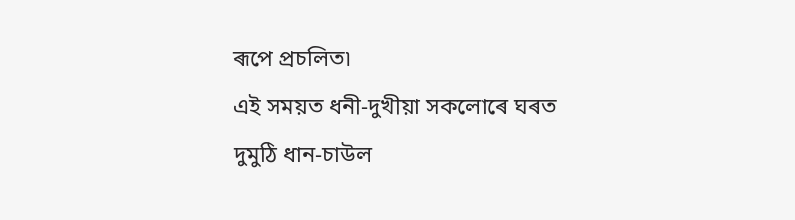ৰূপে প্ৰচলিত৷
এই সময়ত ধনী-দুখীয়া সকলোৰে ঘৰত দুমুঠি ধান-চাউল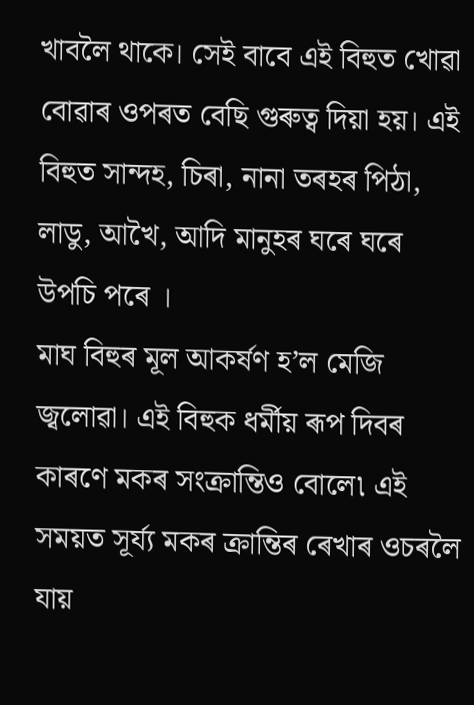খাবলৈ থাকে। সেই বাবে এই বিহুত খোৱা বোৱাৰ ওপৰত বেছি গুৰুত্ব দিয়া হয়। এই বিহুত সান্দহ, চিৰা, নানা তৰহৰ পিঠা, লাডু, আখৈ, আদি মানুহৰ ঘৰে ঘৰে উপচি পৰে ।
মাঘ বিহুৰ মূল আকৰ্ষণ হ’ল মেজি জ্বলোৱা। এই বিহুক ধৰ্মীয় ৰূপ দিবৰ কাৰণে মকৰ সংক্ৰান্তিও বোলে৷ এই সময়ত সূৰ্য্য মকৰ ক্ৰান্তিৰ ৰেখাৰ ওচৰলৈ যায়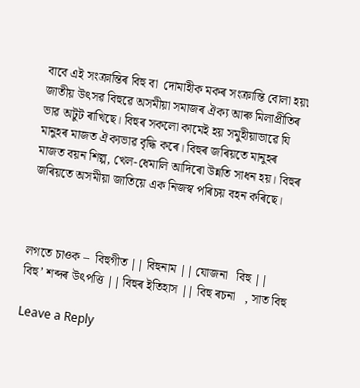বাবে এই সংক্ৰান্তিৰ বিহু বা  দোমাহীক মকৰ সংক্ৰান্তি বোলা হয়৷
জাতীয় উৎসৱ বিহুৱে অসমীয়া সমাজৰ ঐক্য আৰু মিলাপ্ৰীতিৰ ভাৱ অটুট ৰাখিছে। বিহুৰ সকলো কামেই হয় সমুহীয়াভাৱে যি মানুহৰ মাজত ঐক্যভাৱ বৃদ্ধি কৰে। বিহুৰ জৰিয়তে মানুহৰ মাজত বয়ন শিল্প, খেল-ধেমালি আদিৰো উন্নতি সাধন হয়। বিহুৰ জৰিয়তে অসমীয়া জাতিয়ে এক নিজস্ব পৰিচয় বহন কৰিছে।



লগতে চাওক –  বিহুগীত || বিহুনাম || যোজনা   বিহু || বিহু’ শব্দৰ উৎপত্তি || বিহুৰ ইতিহাস || বিহু ৰচনা   , সাত বিহু

Leave a Reply